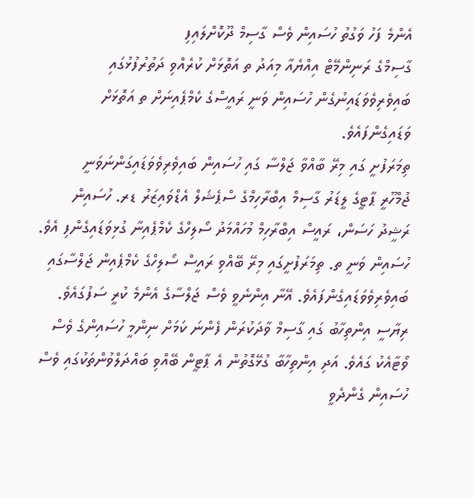އެންމެ ފަހު ވަގުތު ހުސައިން ވެސް ގާސިމް ދޫކޮށްލައިފި
ގާސިމްގެ ރަނިންމޭޓް އިއްޔެއާ މިއަދު ތ އަތޮޅަށް ކުރެއްވި ދަތުރުފުޅުގައި ބައިވެރިވެވަޑައިނުގެން ހުސައިން ވަނީ ރައީސްގެ ކެމްޕެއިނަށް ތ އަތޮޅަށް ވަޑައިގެންފައެވެ.
ތިމަރަފުށީ ގައި މިރޭ ބާއްވާ ޖަލްސާ ގައި ހުސައިން ބައިވެރިވެވަޑައިގަންނަވަނީ
ޖުމްހޫރީ ޕާޓީގެ ލީޑަރު ގާސިމް އިބްރާހިމްގެ ސްޕެޝަލް އެޑްވައިޒަރު ޑރ. ހުސައިން ރަޝީދު ހަސަން، ރައީސް އިބްރާހިމް މުހައްމަދު ސޯލިހްގެ ކެމްޕެއިނާ ގުޅިވަޑައިގެންފި އެވެ.
ހުސައިން ވަނީ ތ. ތިމަރަފުށީގައި މިރޭ ބޭއްވި ރައީސް ސޯލިހްގެ ކެމްޕެއިން ޖަލްސާގައި ބައިވެރިވެވަޑައިގެންފައެވެ. އޭނާ އިންނެވީ ވެސް ޖަލްސާގެ އެންމެ ކުރީ ސަފުގައެވެ.
ރިޔާސީ އިންތިހާބު ގައި ގާސިމް ވާދަކުރަން ފެންނަ ކަމަށް ނިންމީ ހުސައިންގެ ވެސް ވޯޓާއެކު ގައެވެ. އަދި އިންތިހާބާ ގުޅޭގޮތުން އެ ޕާޓީން ބޭއްވި ބައްދަލްވުންތަކުގައި ވެސް ހުސައިން ގެންދެވީ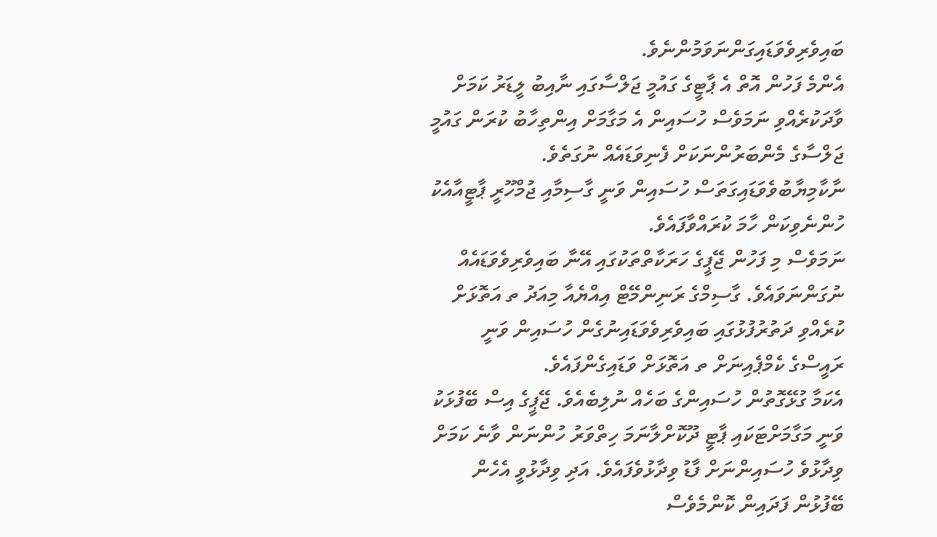ބައިވެރިވެވަޑައިގަންނަވަމުންނެވެ.
އެންމެ ފަހުން އޮތް އެ ޕާޓީގެ ގައުމީ ޖަލްސާގައި ނާއިބު ލީޑަރު ކަމަށް ވާދަކުރެއްވި ނަމަވެސް ހުސައިން އެ މަގާމަށް އިންތިހާބު ކުރަން ގައުމީ ޖަލްސާގެ މެންބަރުންނަކަށް ފެނިވަޑައެއް ނުގަތެވެ. ނާކާމިޔާބުވެވަޑައިގަތަސް ހުސައިން ވަނީ ގާސިމާއި ޖުމްހޫރީ ޕާޓީއާއެކު ހުންނެވިކަން ހާމަ ކުރައްވާފައެވެ.
ނަމަވެސް މި ފަހުން ޖޭޕީގެ ހަރަކާތްތަކުގައި އޭނާ ބައިވެރިވެވަޑައެއް ނުގަންނަވައެވެ. ގާސިމްގެ ރަނިންމޭޓް އިއްޔެއާ މިއަދު ތ އަތޮޅަށް ކުރެއްވި ދަތުރުފުޅުގައި ބައިވެރިވެވަޑައިނުގެން ހުސައިން ވަނީ ރައީސްގެ ކެމްޕެއިނަށް ތ އަތޮޅަށް ވަޑައިގެންފައެވެ.
އެކަމާ ގުޅޭގޮތުން ހުސައިންގެ ބަހެއް ނުލިބެއެވެ. ޖޭޕީގެ އިސް ބޭފުޅަކު ވަނީ މަގާމަށްޓަކައި ޕާޓީ ދޫކޮށްލާނަމަ ހިތްވަރު ހުންނަން ވާނެ ކަމަށް ވިދާޅުވެ ހުސައިންނަށް ފާޑު ވިދާޅުވެފައެވެ. އަދި ވިދާޅުވީ އެހެން ބޭފުޅުން ފަދައިން ކޮންމެވެސް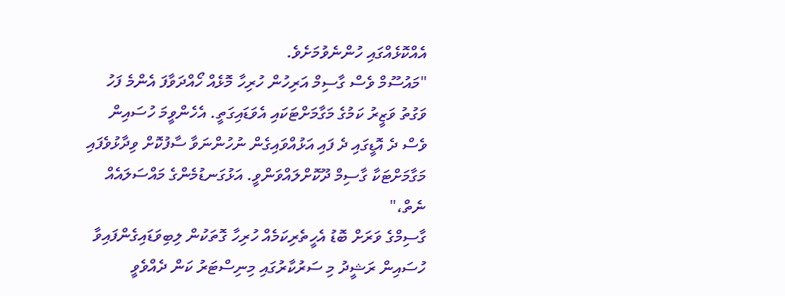އެއްކޮޅެއްގައި ހުންނެވުމަށެވެ.
"މައުސޫމް ވެސް ގާސިމް އަރިހުން ހުރިހާ މޮޅެއް ހޯއްދަވާފަ އެންމެ ފަހު ވަގުތު ވަޒީރު ކަމުގެ މަގާމަށްޓަކައި އެވަޑައިގަތީ. އެހެންވީމަ ހުސައިން ވެސް ދެ އޮޑީގައި ދެ ފައި އަޅުއްވައިގެން ނުހުންނަވާ ސާފުކޮށް ވިދާޅުވެފައި މަގާމަށްޓަކާ ގާސިމް ދޫކޮށްލައްވަންވީ. އަޅުގަނޑުމެންގެ މައްސަލައެއް ނެތް،"
ގާސިމްގެ ވަރަށް ބޮޑު އެހީތެރިކަމެއް ހުރިހާ ގޮތަކުން ލިބިވަޑައިގެންފައިވާ ހުސައިން ރަޝީދު މި ސަރުކާރުގައި މިނިސްޓަރު ކަން ދެއްވެވީ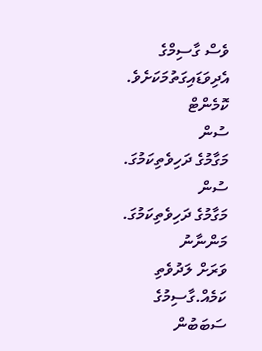ވެސް ގާސިމްގެ އެދިވަޑައިގަތުމަކަށެވެ.
ކޮމެންޓް
ސުން
މަގާމުގެ ދަހިވެތިކަމުގަ.
ސުން
މަގާމުގެ ދަހިވެތިކަމުގަ.
މަންނާނު
ވަރަށް ލަދުވެތި ކަމެއް.ގާސިމުގެ ސަބަބުން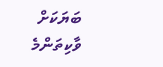ބަޔަކަށް ވާކިތަންމެ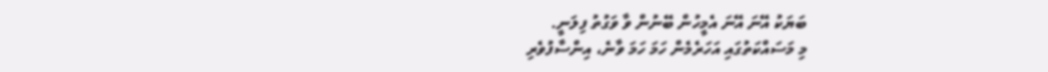ބަޔަކު އޭނަ އޭނަ އެމީހުން ބޭނުން ވާ ވަގުތު ފިލަނީ.
މި މަސައްކަތުގައި އަހަރެމެން ހަމަ ހަމަ ވާނެ، އިންސާފުވެރި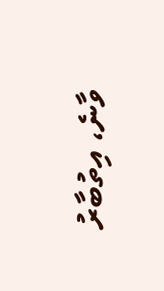ވާނެ، އިތުބާރު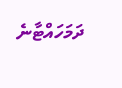ދަމަހައްޓާނެ